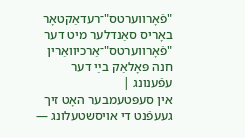"פֿאָרווערטס"־רעדאַקטאָר באָריס סאַנדלער מיט דער "פֿאָרווערטס"־אַרכיוואַרין חנה פּאָלאַק בײַ דער עפֿענונג |
אין סעפּטעמבער האָט זיך געעפֿנט די אויסשטעלונג —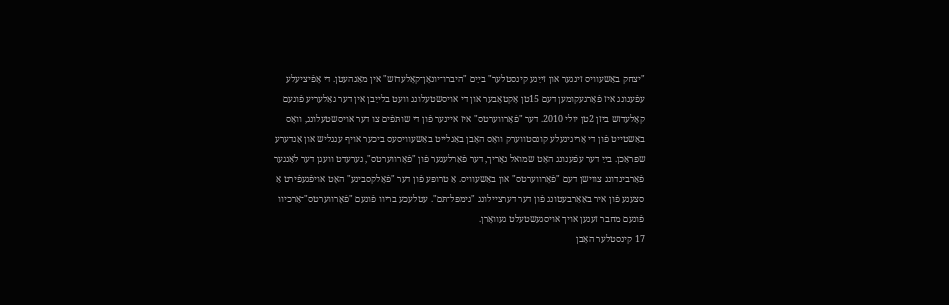"יצחק באַשעוויס זינגער און זײַנע קינסטלער" בײַם "היברו־יונאָן־קאָלעדזש" אין מאַנהעטן. די אָפֿיציעלע עפֿענונג איז פֿאָרגעקומען דעם 15טן אָקטאָבער און די אויסשטעלונג וועט בלײַבן אין דער גאַלעריע פֿונעם קאָלעדזש ביזן 2טן יולי 2010. דער "פֿאָרווערטס" איז איינער פֿון די שותּפֿים צו דער אויסשטעלונג, וואָס באַשטייט פֿון די אָריגינעלע קונסטווערק וואָס האָבן באַגלייט באַשעוויסעס ביכער אויף ענגליש און אַנדערע שפּראַכן. בײַ דער עפֿענונג האָט שמואל נאָריך, דער פֿאַרלעגער פֿון "פֿאָרווערטס", גערעדט וועגן דער לאַנגער פֿאַרבינדונג צווישן דעם "פֿאָרווערטס" און באַשעוויס. אַ טרופּע פֿון דער "פֿאָלקסבינע" האָט אויפֿגעפֿירט אַ סצענע פֿון איר באַאַרבעטונג פֿון דער דערציילונג "גימפּל־תּם". עטלעכע בריוו פֿונעם "פֿאָרווערטס"־אַרכיוו פֿונעם מחבר זענען אויך אויסגעשטעלט געוואָרן.
17 קינסטלער האָבן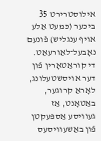אילוסטרירט 35 ביכער (כּמעט אַלע אויף ענגליש) פֿונעם נאָבעל־לאַורעאַט. די קוראַטאָרין פֿון דער אויסשטעלונג, לאָראַ קרוגער, באַטאָנט, אַז געוויסע אַספּעקטן פֿון באַשעוויסעס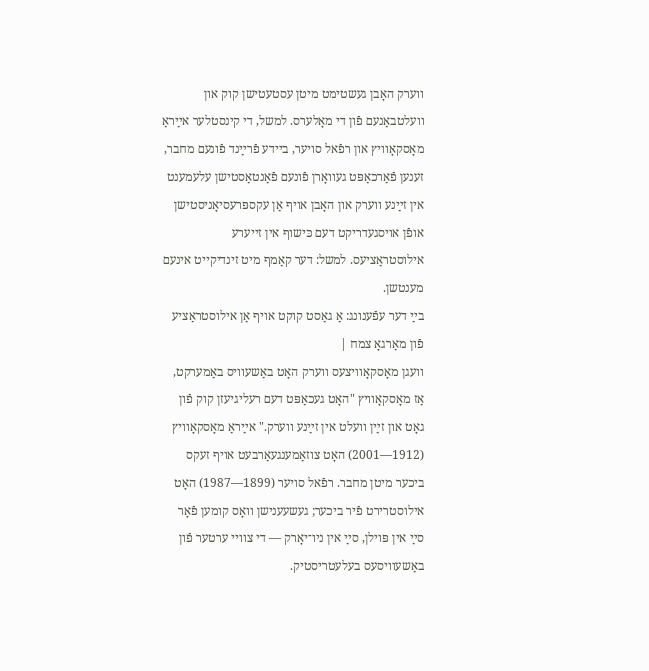ווערק האָבן געשטימט מיטן עסטעטישן קוק און וועלטבאַנעם פֿון די מאָלערס. למשל, די קינסטלער אײַראַ מאָסקאָוויץ און רפֿאל סויער, ביידע פֿרײַנד פֿונעם מחבר, זענען פֿאַרכאַפּט געוואָרן פֿונעם פֿאַנטאַסטישן עלעמענט אין זײַנע ווערק און האָבן אויף אַן עקספּרעסיאָניסטישן אופֿן אויסגעדריקט דעם כּישוף אין זייערע אילוסטראַציעס. למשל: דער קאַמף מיט זינדיקייט אינעם מענטשן.
בײַ דער עפֿענונג: אַ גאַסט קוקט אויף אַן אילוסטראַציע פֿון מאַרגאָ צמח |
וועגן מאָסקאָוויצעס ווערק האָט באַשעוויס באַמערקט, אַז מאָסקאָוויץ "האָט געכאַפּט דעם רעליגיעזן קוק פֿון גאָט און זײַן וועלט אין זײַנע ווערק." אײַראַ מאָסקאָוויץ (1912—2001) האָט צוזאַמענגעאַרבעט אויף זעקס ביכער מיטן מחבר. רפֿאל סויער (1899—1987) האָט אילוסטרירט פֿיר ביכער; געשעענישן וואָס קומען פֿאָר סײַ אין פּוילן, סײַ אין ניו־יאָרק — די צוויי ערטער פֿון באַשעוויסעס בעלעטריסטיק.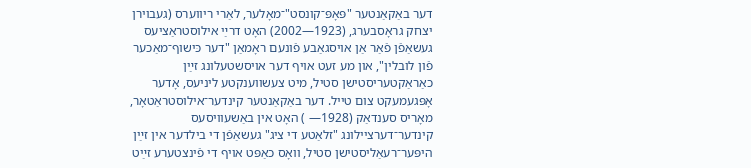דער באַקאַנטער "פּאָפּ־קונסט"־מאָלער, לאַרי ריווערס (געבוירן יצחק גראָסבערג, (1923—2002) האָט דרײַ אילוסטראַציעס געשאַפֿן פֿאַר אַן אויסגאַבע פֿונעם ראָמאַן "דער כּישוף־מאַכער פֿון לובלין", און מע זעט אויף דער אויסשטעלונג זײַן כאַראַקטעריסטישן סטיל, מיט צעשווענקטע ליניעס, אָדער אָפּגעמעקט צום טייל. דער באַקאַנטער קינדער־אילוסטראַטאָר, מאָריס סענדאַק (1928— ) האָט אין באַשעוויסעס קינדער־דערציילונג "זלאַטע די ציג" געשאַפֿן די בילדער אין זײַן היפּער־רעאַליסטישן סטיל, וואָס כאַפּט אויף די פֿינצטערע זײַט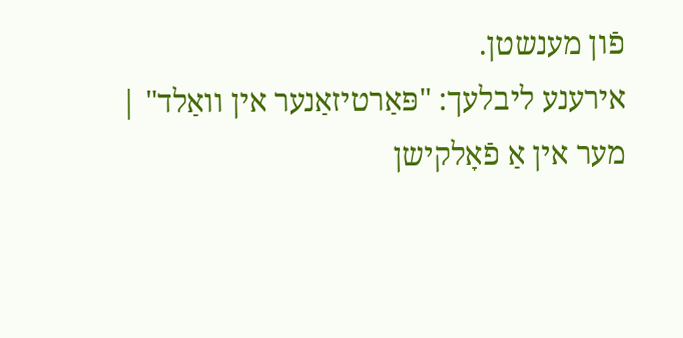פֿון מענשטן.
אירענע ליבלעך: "פּאַרטיזאַנער אין וואַלד" |
מער אין אַ פֿאָלקישן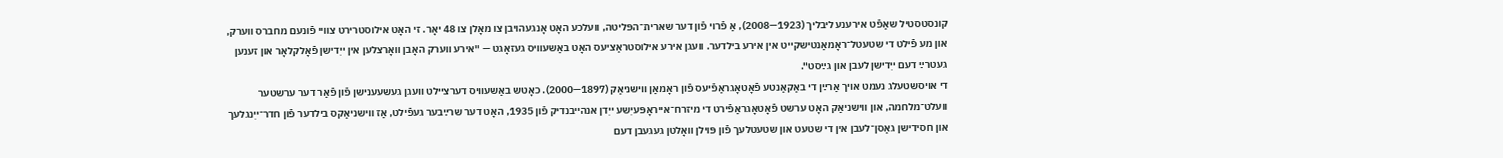קונסטסטיל שאַפֿט אירענע ליבליך (1923—2008), אַ פֿרוי פֿון דער שארית־הפּליטה, וועלכע האָט אָנגעהויבן צו מאָלן צו 48 יאָר. זי האָט אילוסטרירט צוויי פֿונעם מחברס ווערק, און מע פֿילט די שטעטל־ראָמאַנטישקייט אין אירע בילדער. וועגן אירע אילוסטראַציעס האָט באַשעוויס געזאָגט — "אירע ווערק האָבן וואָרצלען אין ייִדישן פֿאָלקלאָר און זענען געטרײַ דעם ייִדישן לעבן און גײַסט".
די אויסשטעלג נעמט אויך אַרײַן די באַקאַנטע פֿאָטאָגראַפֿיעס פֿון ראָמאַן ווישניאַק (1897—2000). כאָטש באַשעוויס דערציילט וועגן געשעענישן פֿון פֿאַר דער ערשטער וועלט־מלחמה, און ווישניאַק האָט ערשט פֿאָטאָגראַפֿירט די מיזרח־אייראָפּעיִשע ייִדן אנהייבנדיק פֿון 1935, האָט דער שרײַבער געפֿילט, אַז ווישניאַקס בילדער פֿון חדר־ייִנגלעך און חסידישן גאַסן־לעבן אין די שטעט און שטעטלעך פֿון פּוילן וואָלטן געגעבן דעם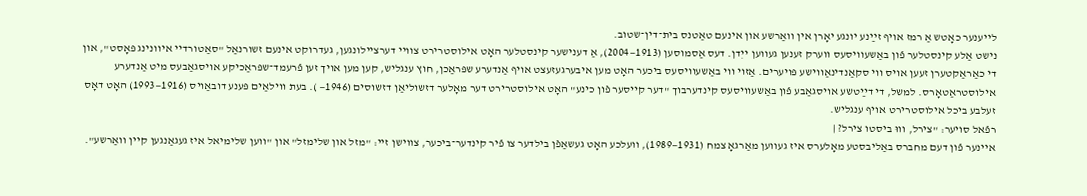לייענער כאָטש אַ רמז אויף זײַנע יונגע יאָרן אין וואַרשע און אינעם טאַטנס בית־דין־שטוב.
נישט אַלע קינסטלער פֿון באַשעוויסעס ווערק זענען געווען ייִדן. דעס אַסמוסען (1913—2004), אַ דענישער קינסטלער האָט אילוסטרירט צוויי דערציילונגען, געדרוקט אינעם זשורנאַל "סאַטורדיי איוונינג פּאָסט", און די כאַראַקטערן זעען אויס ווי סקאַנדינאַווישע פּויערים. אַזוי ווי באַשעוויסעס ביכער האָט מען איבערגעזעצט אויף אַנדערע שפּראַכן, חוץ ענגליש, קען מען אויך זען פֿרעמד־שפּראַכיקע אויסגאַבעס מיט אַנדערע אילוסטראַטאָרס. למשל, די דײַטשע אויסגאַבע פֿון באַשעוויסעס קינדערבוך "דער קייסער פֿון כינע" האָט אילוסטרירט דער מאָלער דזשוליאַן דזשוסים (1946— ). בעת ווילאַים פּענע דובאַויס (1916—1993) האָט דאָס זעלבע ביכל אילוסטרירט אויף ענגליש.
רפֿאל סויער: "צירל, וווּ ביסטו צירל? |
איינער פֿון דעם מחברס באַליבסטע מאָלערס איז געווען מאַרגאָ צמח (1931—1989), וועלכע האָט געשאַפֿן בילדער צו פֿיר קינדער־ביכער, צווישן זיי: "מזל און שלימזל" און "ווען שלימיאל איז געגאַנגען קיין וואַרשע".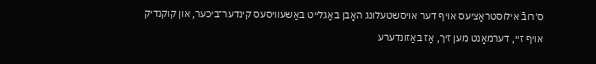ס'רובֿ אילוסטראַציעס אויף דער אויסשטעלונג האָבן באַגלייט באַשעוויסעס קינדער־ביכער, און קוקנדיק אויף זיי, דערמאָנט מען זיך, אַז באַזונדערע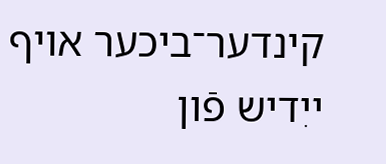קינדער־ביכער אויף ייִדיש פֿון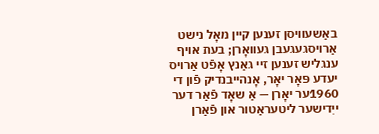באַשעוויסן זענען קיין מאָל נישט אַרויסגעגעבן געוואָרן; בעת אויף ענגליש זענען זיי גאַנץ אָפֿט אַרויס יעדע פּאָר יאָר, אָנהייבנדיק פֿון די 1960ער יאָרן — אַ שאָד פֿאַר דער ייִדישער ליטעראַטור און פֿאַרן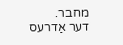מחבר.
דער אַדרעס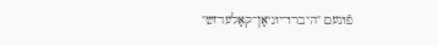פֿונעם "היברו־יוניאָן־קאָלעדזש"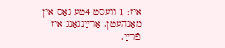איז: 1 וועסט 4טע גאַס אין מאַנהעטן. אַרײַנגאַנג איז פֿרײַ.